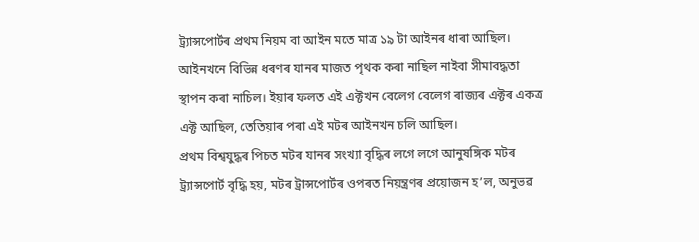ট্র্যান্সপোর্টৰ প্রথম নিয়ম বা আইন মতে মাত্র ১৯ টা আইনৰ ধাৰা আছিল। আইনখনে বিভিন্ন ধৰণৰ যানৰ মাজত পৃথক কৰা নাছিল নাইবা সীমাবদ্ধতা স্থাপন কৰা নাচিল। ইয়াৰ ফলত এই এক্টখন বেলেগ বেলেগ ৰাজ্যৰ এক্টৰ একত্র এক্ট আছিল, তেতিয়াৰ পৰা এই মটৰ আইনখন চলি আছিল।
প্রথম বিশ্বযুদ্ধৰ পিচত মটৰ যানৰ সংখ্যা বৃদ্ধিৰ লগে লগে আনুষঙ্গিক মটৰ ট্র্যান্সপোর্ট বৃদ্ধি হয়, মটৰ ট্রান্সপোর্টৰ ওপৰত নিয়ন্ত্ৰণৰ প্ৰয়োজন হ’ল, অনুভৱ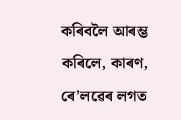কৰিবলৈ আৰম্ভ কৰিলে, কাৰণ, ৰে’লৱেৰ লগত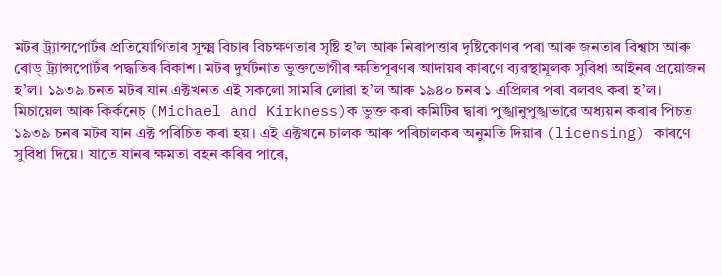মটৰ ট্র্যান্সপোর্টৰ প্রতিযোগিতাৰ সূক্ষ্ম বিচাৰ বিচক্ষণতাৰ সৃষ্টি হ’ল আৰু নিৰাপত্তাৰ দৃষ্টিকোণৰ পৰা আৰু জনতাৰ বিশ্বাস আৰু ৰোড্ ট্র্যান্সপোর্টৰ পদ্ধতিৰ বিকাশ। মটৰ দুৰ্ঘটনাত ভুক্তভোগীৰ ক্ষতিপূৰণৰ আদায়ৰ কাৰণে ব্যৱস্থামূলক সুবিধা আইনৰ প্রয়োজন হ’ল। ১৯৩৯ চনত মটৰ যান এক্টখনত এই সকলো সামৰি লোৱা হ’ল আৰু ১৯৪০ চনৰ ১ এপ্রিলৰ পৰা বলবৎ কৰা হ’ল।
মিচায়েল আৰু কির্কনেচ্ (Michael and Kirkness)ক ভুক্ত কৰা কমিটিৰ দ্বাৰা পুঙ্খানুপুঙ্খভাৱে অধ্যয়ন কৰাৰ পিচত ১৯৩৯ চনৰ মটৰ যান এক্ট পৰিচিত কৰা হয়। এই এক্টখনে চালক আৰু পৰিচালকৰ অনুমতি দিয়াৰ (licensing) কাৰণে সুবিধা দিয়ে। যাতে যানৰ ক্ষমতা বহন কৰিব পাৰে,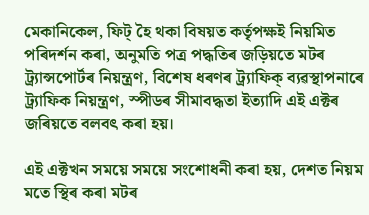মেকানিকেল, ফিট্ হৈ থকা বিষয়ত কর্তৃপক্ষই নিয়মিত পৰিদৰ্শন কৰা, অনুমতি পত্র পদ্ধতিৰ জড়িয়তে মটৰ ট্র্যান্সপোর্টৰ নিয়ন্ত্রণ, বিশেষ ধৰণৰ ট্র্যাফিক্ ব্যৱস্থাপনাৰে ট্র্যাফিক নিয়ন্ত্রণ, স্পীডৰ সীমাবদ্ধতা ইত্যাদি এই এক্টৰ জৰিয়তে বলবৎ কৰা হয়।

এই এক্টখন সময়ে সময়ে সংশোধনী কৰা হয়, দেশত নিয়ম মতে স্থিৰ কৰা মটৰ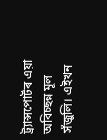ট্র্যান্সপোর্টৰ এয়া অবিচ্ছন্ন মূল সঁজুলি। এইখন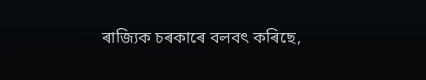ৰাজ্যিক চৰকাৰে বলবৎ কৰিছে,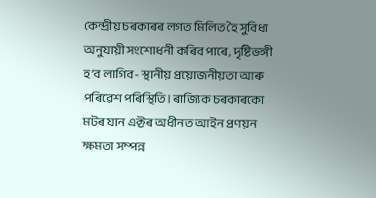কেন্দ্ৰীয় চৰকাৰৰ লগত মিলিত হৈ সুবিধা অনুযায়ী সংশোধনী কৰিব পাৰে, দৃষ্টিভঙ্গী হ’ব লাগিব- স্থানীয় প্রয়োজনীয়তা আৰু পৰিৱেশ পৰিস্থিতি। ৰাজ্যিক চৰকাৰকো মটৰ যান এক্টৰ অধীনত আইন প্রণয়ন ক্ষমতা সম্পন্ন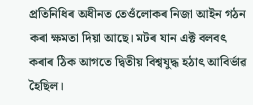প্রতিনিধিৰ অধীনত তেওঁলোকৰ নিজা আইন গঠন কৰা ক্ষমতা দিয়া আছে। মটৰ যান এক্ট বলবৎ কৰাৰ ঠিক আগতে দ্বিতীয় বিশ্বযুদ্ধ হঠাৎ আবির্ভাৱ হৈছিল।